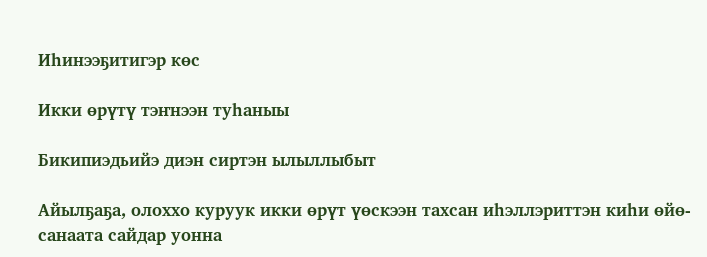Иһинээҕитигэр көс

Икки өрүтү тэҥнээн туһаныы

Бикипиэдьийэ диэн сиртэн ылыллыбыт

Айылҕаҕа, олоххо куруук икки өрүт үөскээн тахсан иһэллэриттэн киһи өйө-санаата сайдар уонна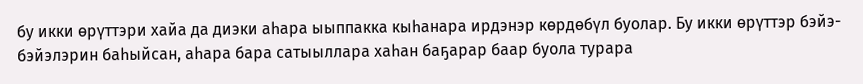бу икки өрүттэри хайа да диэки аһара ыыппакка кыһанара ирдэнэр көрдөбүл буолар. Бу икки өрүттэр бэйэ-бэйэлэрин баһыйсан, аһара бара сатыыллара хаһан баҕарар баар буола турара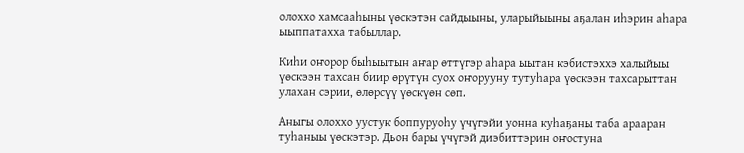олоххо хамсааһыны үөскэтэн сайдыыны, уларыйыыны аҕалан иһэрин аһара ыыппатахха табыллар.

Киһи оҥорор быһыытын аҥар өттүгэр аһара ыытан кэбистэххэ халыйыы үөскээн тахсан биир өрүтүн суох оҥорууну тутуһара үөскээн тахсарыттан улахан сэрии, өлөрсүү үөскүөн сөп.

Аныгы олоххо уустук боппуруоһу үчүгэйи уонна куһаҕаны таба арааран туһаныы үөскэтэр. Дьон бары үчүгэй диэбиттэрин оҥостуна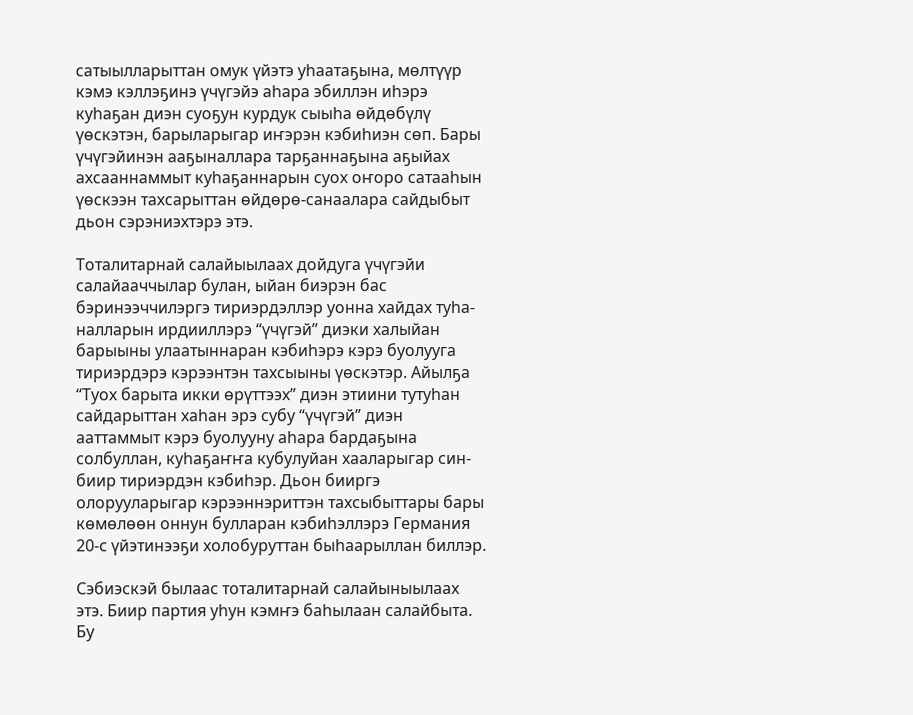сатыылларыттан омук үйэтэ уһаатаҕына, мөлтүүр кэмэ кэллэҕинэ үчүгэйэ аһара эбиллэн иһэрэ куһаҕан диэн суоҕун курдук сыыһа өйдөбүлү үөскэтэн, барыларыгар иҥэрэн кэбиһиэн сөп. Бары үчүгэйинэн ааҕыналлара тарҕаннаҕына аҕыйах ахсааннаммыт куһаҕаннарын суох оҥоро сатааһын үөскээн тахсарыттан өйдөрө-санаалара сайдыбыт дьон сэрэниэхтэрэ этэ.

Тоталитарнай салайыылаах дойдуга үчүгэйи салайааччылар булан, ыйан биэрэн бас бэринээччилэргэ тириэрдэллэр уонна хайдах туһа-налларын ирдииллэрэ “үчүгэй” диэки халыйан барыыны улаатыннаран кэбиһэрэ кэрэ буолууга тириэрдэрэ кэрээнтэн тахсыыны үөскэтэр. Айылҕа “Туох барыта икки өрүттээх” диэн этиини тутуһан сайдарыттан хаһан эрэ субу “үчүгэй” диэн ааттаммыт кэрэ буолууну аһара бардаҕына солбуллан, куһаҕаҥҥа кубулуйан хааларыгар син-биир тириэрдэн кэбиһэр. Дьон бииргэ олорууларыгар кэрээннэриттэн тахсыбыттары бары көмөлөөн оннун булларан кэбиһэллэрэ Германия 20-с үйэтинээҕи холобуруттан быһаарыллан биллэр.

Сэбиэскэй былаас тоталитарнай салайыныылаах этэ. Биир партия уһун кэмҥэ баһылаан салайбыта. Бу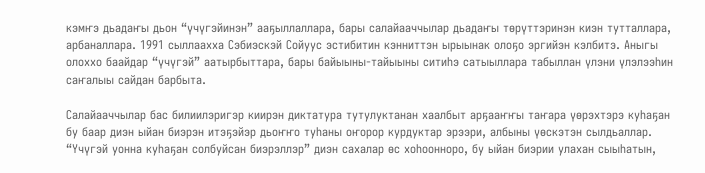кэмҥэ дьадаҥы дьон “үчүгэйинэн” ааҕыллаллара, бары салайааччылар дьадаҥы төрүттэринэн киэн тутталлара, арбаналлара. 1991 сыллаахха Сэбиэскэй Сойуус эстибитин кэнниттэн ырыынак олоҕо эргийэн кэлбитэ. Аныгы олоххо баайдар “үчүгэй” аатырбыттара, бары байыыны-тайыыны ситиһэ сатыыллара табыллан үлэни үлэлээһин саҥалыы сайдан барбыта.

Салайааччылар бас билиилэригэр киирэн диктатура тутулуктанан хаалбыт арҕааҥҥы таҥара үөрэхтэрэ куһаҕан бу баар диэн ыйан биэрэн итэҕэйэр дьоҥҥо туһаны оҥорор курдуктар эрээри, албыны үөскэтэн сылдьаллар. “Үчүгэй уонна куһаҕан солбуйсан биэрэллэр” диэн сахалар өс хоһоонноро, бу ыйан биэрии улахан сыыһатын,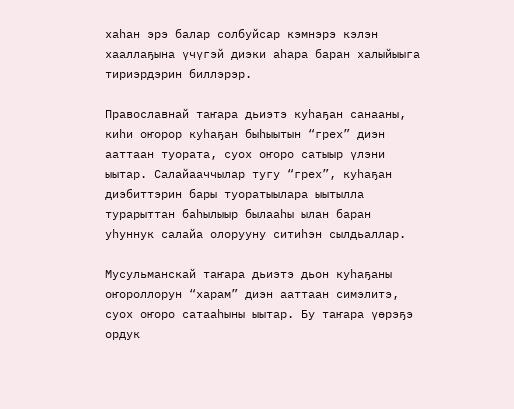хаһан эрэ балар солбуйсар кэмнэрэ кэлэн хааллаҕына үчүгэй диэки аһара баран халыйыыга тириэрдэрин биллэрэр.

Православнай таҥара дьиэтэ куһаҕан санааны, киһи оҥорор куһаҕан быһыытын “грех” диэн ааттаан туората, суох оҥоро сатыыр үлэни ыытар. Салайааччылар тугу “грех”, куһаҕан диэбиттэрин бары туоратыылара ыытылла турарыттан баһылыыр былааһы ылан баран уһуннук салайа олорууну ситиһэн сылдьаллар.

Мусульманскай таҥара дьиэтэ дьон куһаҕаны оҥороллорун “харам” диэн ааттаан симэлитэ, суох оҥоро сатааһыны ыытар. Бу таҥара үөрэҕэ ордук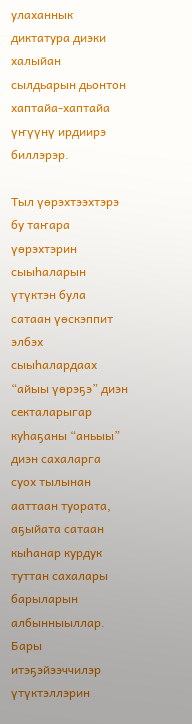улаханнык диктатура диэки халыйан сылдьарын дьонтон хаптайа-хаптайа үҥүүнү ирдиирэ биллэрэр.

Тыл үөрэхтээхтэрэ бу таҥара үөрэхтэрин сыыһаларын үтүктэн була сатаан үөскэппит элбэх сыыһалардаах “айыы үөрэҕэ” диэн секталарыгар куһаҕаны “аньыы” диэн сахаларга суох тылынан ааттаан туората, аҕыйата сатаан кыһанар курдук туттан сахалары барыларын албынныыллар. Бары итэҕэйээччилэр үтүктэллэрин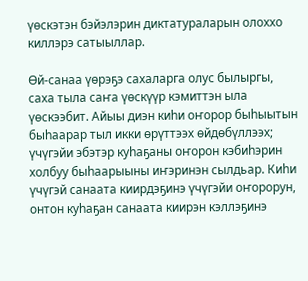үөскэтэн бэйэлэрин диктатураларын олоххо киллэрэ сатыыллар.

Өй-санаа үөрэҕэ сахаларга олус былыргы, саха тыла саҥа үөскүүр кэмиттэн ыла үөскээбит. Айыы диэн киһи оҥорор быһыытын быһаарар тыл икки өрүттээх өйдөбүллээх; үчүгэйи эбэтэр куһаҕаны оҥорон кэбиһэрин холбуу быһаарыыны иҥэринэн сылдьар. Киһи үчүгэй санаата киирдэҕинэ үчүгэйи оҥорорун, онтон куһаҕан санаата киирэн кэллэҕинэ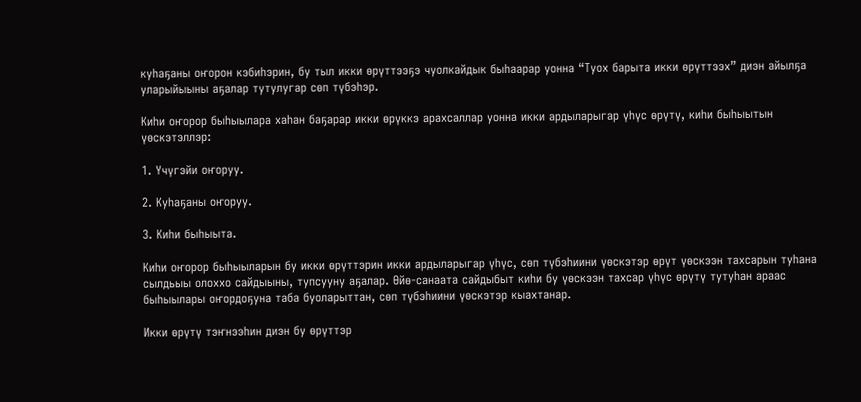куһаҕаны оҥорон кэбиһэрин, бу тыл икки өрүттээҕэ чуолкайдык быһаарар уонна “Туох барыта икки өрүттээх” диэн айылҕа уларыйыыны аҕалар тутулугар сөп түбэһэр.

Киһи оҥорор быһыылара хаһан баҕарар икки өрүккэ арахсаллар уонна икки ардыларыгар үһүс өрүтү, киһи быһыытын үөскэтэллэр:

1. Үчүгэйи оҥоруу.

2. Куһаҕаны оҥоруу.

3. Киһи быһыыта.

Киһи оҥорор быһыыларын бу икки өрүттэрин икки ардыларыгар үһүс, сөп түбэһиини үөскэтэр өрүт үөскээн тахсарын туһана сылдьыы олоххо сайдыыны, тупсууну аҕалар. Өйө-санаата сайдыбыт киһи бу үөскээн тахсар үһүс өрүтү тутуһан араас быһыылары оҥордоҕуна таба буоларыттан, сөп түбэһиини үөскэтэр кыахтанар.

Икки өрүтү тэҥнээһин диэн бу өрүттэр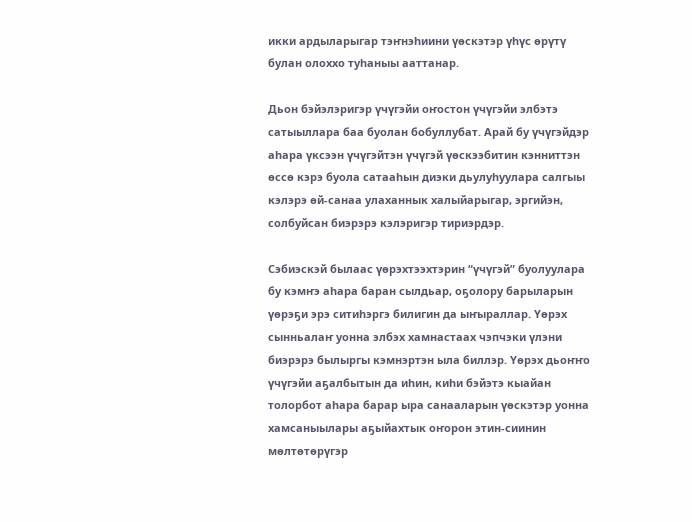икки ардыларыгар тэҥнэһиини үөскэтэр үһүс өрүтү булан олоххо туһаныы ааттанар.

Дьон бэйэлэригэр үчүгэйи оҥостон үчүгэйи элбэтэ сатыыллара баа буолан бобуллубат. Арай бу үчүгэйдэр аһара үксээн үчүгэйтэн үчүгэй үөскээбитин кэнниттэн өссө кэрэ буола сатааһын диэки дьулуһуулара салгыы кэлэрэ өй-санаа улаханнык халыйарыгар, эргийэн, солбуйсан биэрэрэ кэлэригэр тириэрдэр.

Сэбиэскэй былаас үөрэхтээхтэрин “үчүгэй” буолуулара бу кэмҥэ аһара баран сылдьар, оҕолору барыларын үөрэҕи эрэ ситиһэргэ билигин да ыҥыраллар. Үөрэх сынньалаҥ уонна элбэх хамнастаах чэпчэки үлэни биэрэрэ былыргы кэмнэртэн ыла биллэр. Үөрэх дьоҥҥо үчүгэйи аҕалбытын да иһин, киһи бэйэтэ кыайан толорбот аһара барар ыра санааларын үөскэтэр уонна хамсаныылары аҕыйахтык оҥорон этин-сиинин мөлтөтөрүгэр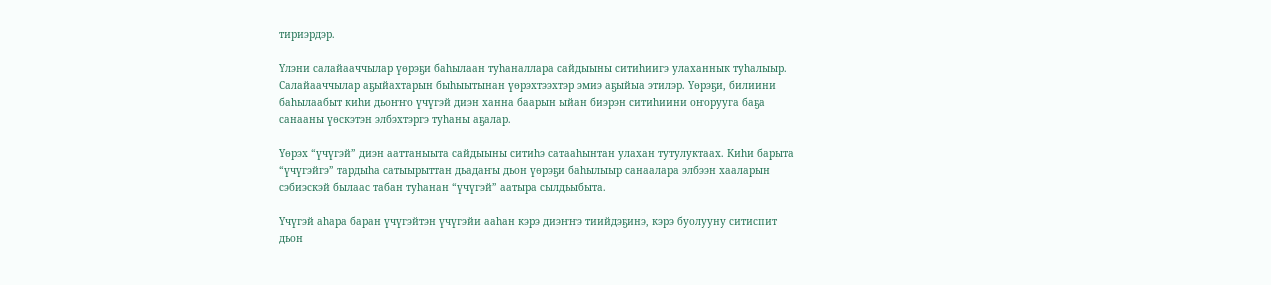тириэрдэр.

Үлэни салайааччылар үөрэҕи баһылаан туһаналлара сайдыыны ситиһиигэ улаханнык туһалыыр. Салайааччылар аҕыйахтарын быһыытынан үөрэхтээхтэр эмиэ аҕыйыа этилэр. Үөрэҕи, билиини баһылаабыт киһи дьоҥҥо үчүгэй диэн ханна баарын ыйан биэрэн ситиһиини оҥорууга баҕа санааны үөскэтэн элбэхтэргэ туһаны аҕалар.

Үөрэх “үчүгэй” диэн ааттаныыта сайдыыны ситиһэ сатааһынтан улахан тутулуктаах. Киһи барыта “үчүгэйгэ” тардыһа сатыырыттан дьадаҥы дьон үөрэҕи баһылыыр санаалара элбээн хааларын сэбиэскэй былаас табан туһанан “үчүгэй” аатыра сылдьыбыта.

Үчүгэй аһара баран үчүгэйтэн үчүгэйи ааһан кэрэ диэҥҥэ тиийдэҕинэ, кэрэ буолууну ситиспит дьон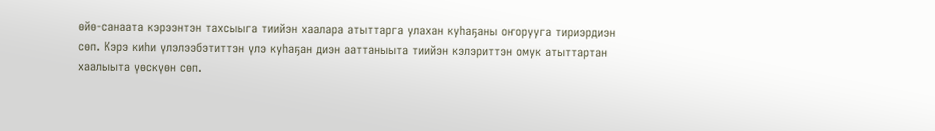өйө-санаата кэрээнтэн тахсыыга тиийэн хаалара атыттарга улахан куһаҕаны оҥорууга тириэрдиэн сөп. Кэрэ киһи үлэлээбэтиттэн үлэ куһаҕан диэн ааттаныыта тиийэн кэлэриттэн омук атыттартан хаалыыта үөскүөн сөп.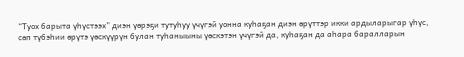“Туох барыта үһүстээх” диэн үөрэҕи тутуһуу үчүгэй уонна куһаҕан диэн өрүттэр икки ардыларыгар үһүс, сөп түбэһии өрүтэ үөскүүрүн булан туһаныыны үөскэтэн үчүгэй да, куһаҕан да аһара баралларын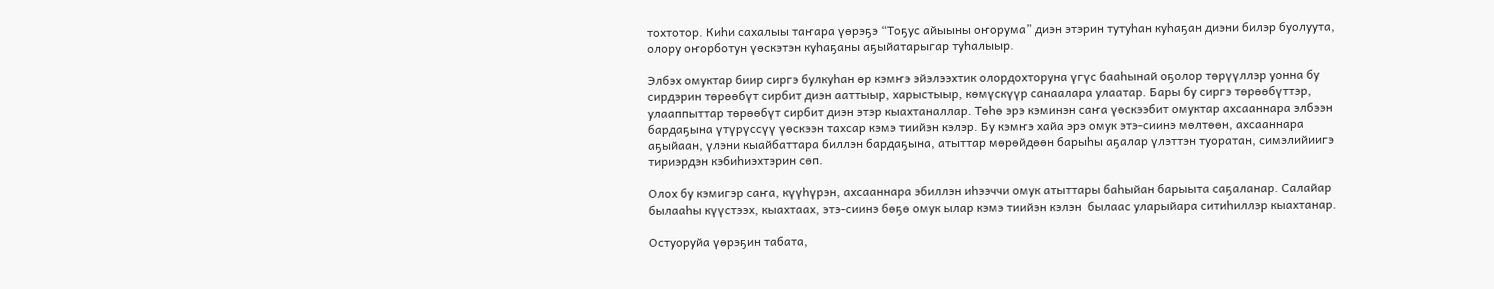тохтотор. Киһи сахалыы таҥара үөрэҕэ “Тоҕус айыыны оҥорума” диэн этэрин тутуһан куһаҕан диэни билэр буолуута, олору оҥорботун үөскэтэн куһаҕаны аҕыйатарыгар туһалыыр.

Элбэх омуктар биир сиргэ булкуһан өр кэмҥэ эйэлээхтик олордохторуна үгүс бааһынай оҕолор төрүүллэр уонна бу сирдэрин төрөөбүт сирбит диэн ааттыыр, харыстыыр, көмүскүүр санаалара улаатар. Бары бу сиргэ төрөөбүттэр, улааппыттар төрөөбүт сирбит диэн этэр кыахтаналлар. Төһө эрэ кэминэн саҥа үөскээбит омуктар ахсааннара элбээн бардаҕына үтүрүссүү үөскээн тахсар кэмэ тиийэн кэлэр. Бу кэмҥэ хайа эрэ омук этэ-сиинэ мөлтөөн, ахсааннара аҕыйаан, үлэни кыайбаттара биллэн бардаҕына, атыттар мөрөйдөөн барыһы аҕалар үлэттэн туоратан, симэлийиигэ тириэрдэн кэбиһиэхтэрин сөп.

Олох бу кэмигэр саҥа, күүһүрэн, ахсааннара эбиллэн иһээччи омук атыттары баһыйан барыыта саҕаланар. Салайар былааһы күүстээх, кыахтаах, этэ-сиинэ бөҕө омук ылар кэмэ тиийэн кэлэн  былаас уларыйара ситиһиллэр кыахтанар.

Остуоруйа үөрэҕин табата,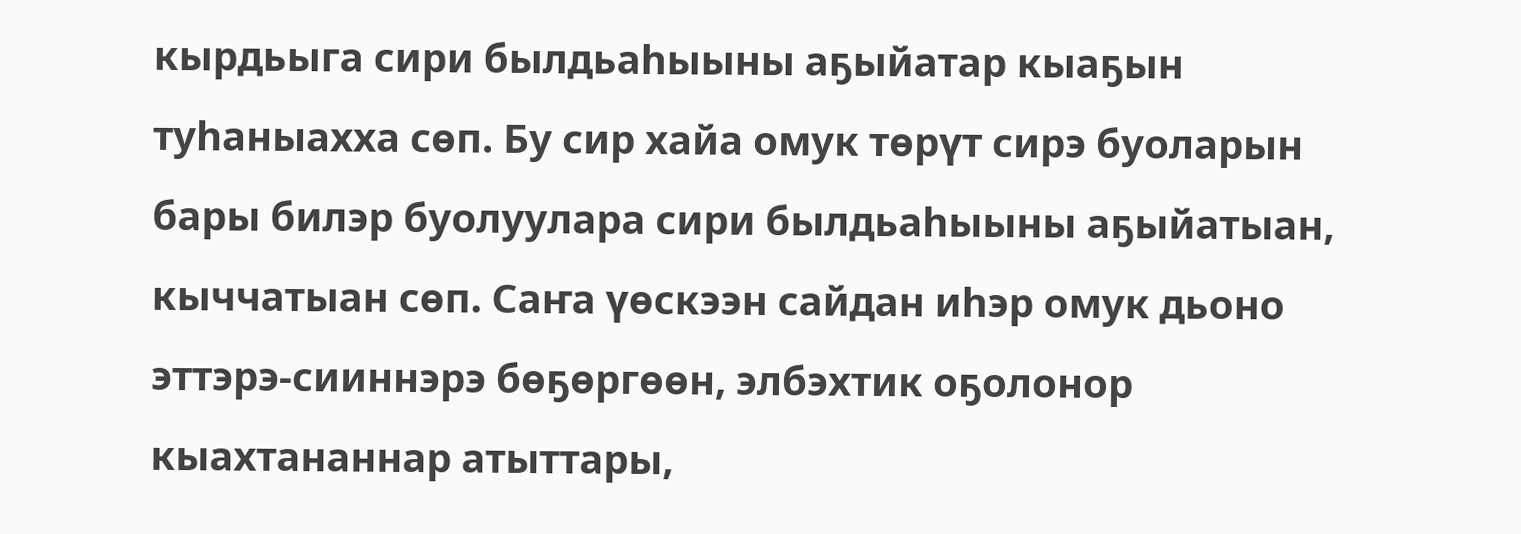кырдьыга сири былдьаһыыны аҕыйатар кыаҕын туһаныахха сөп. Бу сир хайа омук төрүт сирэ буоларын бары билэр буолуулара сири былдьаһыыны аҕыйатыан, кыччатыан сөп. Саҥа үөскээн сайдан иһэр омук дьоно эттэрэ-сииннэрэ бөҕөргөөн, элбэхтик оҕолонор кыахтананнар атыттары,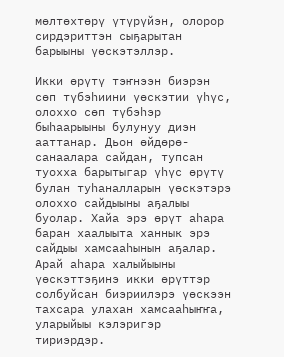мөлтөхтөрү үтүрүйэн, олорор сирдэриттэн сыҕарытан барыыны үөскэтэллэр.

Икки өрүтү тэҥнээн биэрэн сөп түбэһиини үөскэтии үһүс, олоххо сөп түбэһэр быһаарыыны булунуу диэн ааттанар. Дьон өйдөрө-санаалара сайдан, тупсан туохха барытыгар үһүс өрүтү булан туһаналларын үөскэтэрэ олоххо сайдыыны аҕалыы буолар. Хайа эрэ өрүт аһара баран хаалыыта ханнык эрэ сайдыы хамсааһынын аҕалар. Арай аһара халыйыыны үөскэттэҕинэ икки өрүттэр солбуйсан биэриилэрэ үөскээн тахсара улахан хамсааһыҥҥа, уларыйыы кэлэригэр тириэрдэр.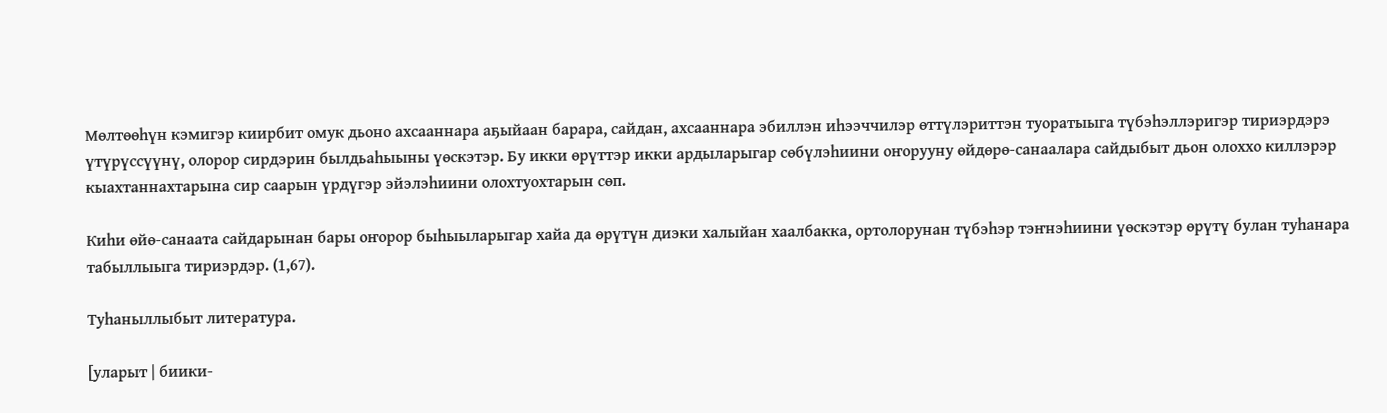Мөлтөөһүн кэмигэр киирбит омук дьоно ахсааннара аҕыйаан барара, сайдан, ахсааннара эбиллэн иһээччилэр өттүлэриттэн туоратыыга түбэһэллэригэр тириэрдэрэ үтүрүссүүнү, олорор сирдэрин былдьаһыыны үөскэтэр. Бу икки өрүттэр икки ардыларыгар сөбүлэһиини оҥорууну өйдөрө-санаалара сайдыбыт дьон олоххо киллэрэр кыахтаннахтарына сир саарын үрдүгэр эйэлэһиини олохтуохтарын сөп.

Киһи өйө-санаата сайдарынан бары оҥорор быһыыларыгар хайа да өрүтүн диэки халыйан хаалбакка, ортолорунан түбэһэр тэҥнэһиини үөскэтэр өрүтү булан туһанара табыллыыга тириэрдэр. (1,67).

Туһаныллыбыт литература.

[уларыт | биики-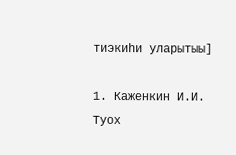тиэкиһи уларытыы]

1. Каженкин И.И. Туох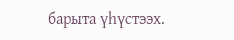барыта үһүстээх.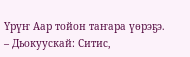Үрүҥ Аар тойон таҥара үөрэҕэ. – Дьокуускай: Ситис,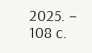2025. – 108 с.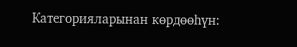Категорияларынан көрдөөһүн: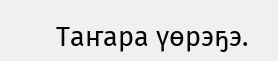Таҥара үөрэҕэ.